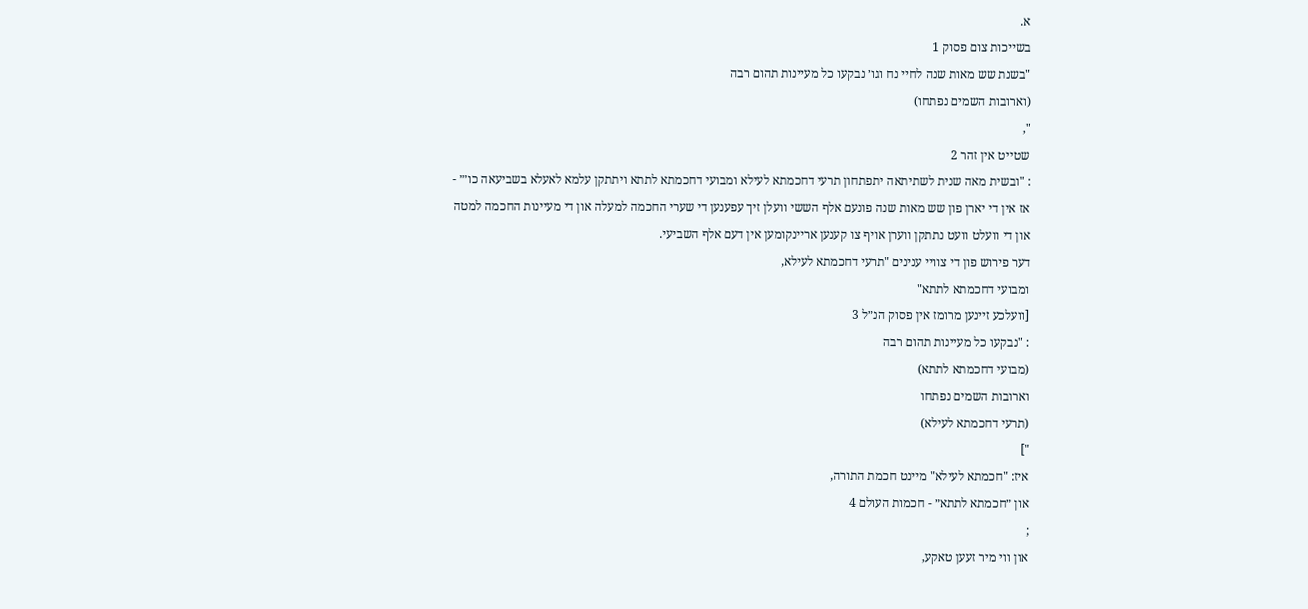א.
בשייכות צום פסוק 1
"בשנת שש מאות שנה לחיי נח וגו׳ נבקעו כל מעיינות תהום רבה
(וארובות השמים נפתחו)
",
שטייט אין זהר 2
: "ובשית מאה שנית לשתיתאה יתפתחון תרעי דחכמתא לעילא ומבועי דחכמתא לתתא ויתתקן עלמא לאעלא בשביעאה כו׳״ - אז אין די יארן פון שש מאות שנה פונעם אלף הששי וועלן זיך עפענען די שערי החכמה למעלה און די מעיינות החכמה למטה און די וועלט וועט נתתקן ווערן אויף צו קענען אריינקומען אין דעם אלף השביעי.
דער פירוש פון די צוויי ענינים "תרעי דחכמתא לעילא,
ומבועי דחכמתא לתתא"
[וועלכע זיינען מרומז אין פסוק הנ״ל 3
: "נבקעו כל מעיינות תהום רבה
(מבועי דחכמתא לתתא)
וארובות השמים נפתחו
(תרעי דחכמתא לעילא)
"]
איז: "חכמתא לעילא" מיינט חכמת התורה,
און ״חכמתא לתתא״ - חכמות העולם 4
;
און ווי מיר זעען טאקע,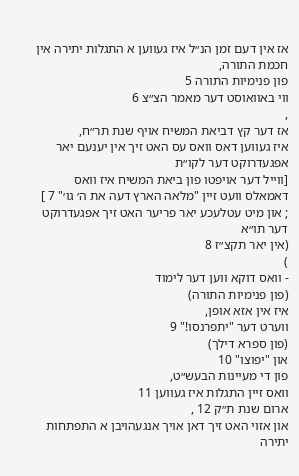אז אין דעם זמן הנ״ל איז געווען א התגלות יתירה אין חכמת התורה,
פון פנימיות התורה 5
ווי באוואוסט דער מאמר הצ״צ 6
,
אז דער קץ דביאת המשיח אויף שנת תר״ח,
איז געווען דאס וואס עס האט זיך אין יענעם יאר אפגעדרוקט דער לקו״ת
[ווייל דער אויפטו פון ביאת המשיח איז וואס דאמאלס וועט זיין "מלאה הארץ דעה את ה׳ גו׳" 7 ]
; און מיט עטלעכע יאר פריער האט זיך אפגעדרוקט דער תו״א
(אין יאר תקצ״ז 8
)
- וואס דוקא ווען דער לימוד
(פון פנימיות התורה)
איז אין אזא אופן,
ווערט דער "יתפרנסו!" 9
(פון ספרא דילך)
און "יפוצו" 10
פון די מעיינות הבעש״ט,
וואס זיין התגלות איז געווען 11
ארום שנת ת״ק 12 ,
און אזוי האט זיך דאן אויך אנגעהויבן א התפתחות יתירה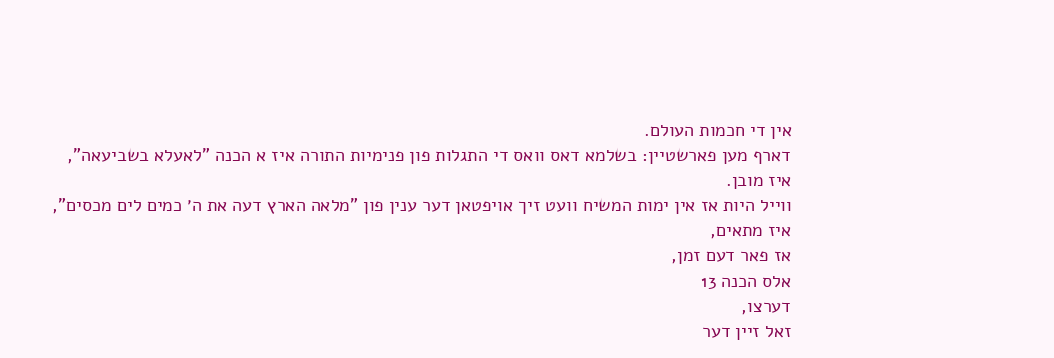אין די חכמות העולם.
דארף מען פארשטיין: בשלמא דאס וואס די התגלות פון פנימיות התורה איז א הכנה "לאעלא בשביעאה",
איז מובן.
ווייל היות אז אין ימות המשיח וועט זיך אויפטאן דער ענין פון "מלאה הארץ דעה את ה׳ כמים לים מכסים",
איז מתאים,
אז פאר דעם זמן,
אלס הכנה 13
דערצו,
זאל זיין דער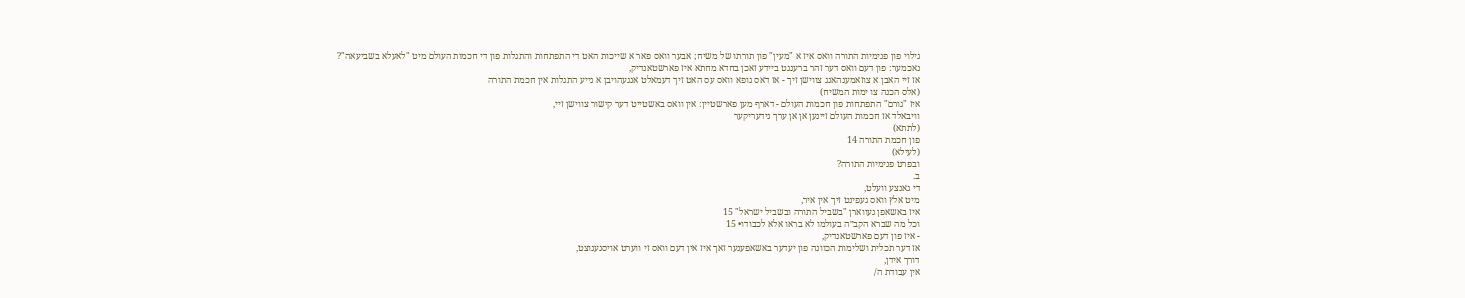גילוי פון פנימיות התורה וואס איז א "מעין" פון תורתו של משיח; אבער וואס פאר א שייכות האט די התפתחות והתגלות פון די חכמות העולם מיט "לאעלא בשביעאה"?
נאכמער: פון דעם וואס דער זהר ברענגט ביידע זאכן בחדא מחתא איז פארשטאנדיק,
אז זיי האבן א צוזאמענהאנג צווישן זיך - אז דאס גופא וואס עס האט זיך דעמאלט אנגעהויבן א נייע התגלות אין חכמת התורה
(אלס הכנה צו ימות המשיח)
איז "גורם" התפתחות פון חכמות העולם - דארף מען פארשטיין: אין וואס באשטייט דער קישור צווישן זיי,
וויבאלד אז חכמות העולם זיינען אן אן ערך נידעריקער
(לתתא)
פון חכמת התורה 14
(לעילא)
ובפרט פנימיות התורה?
ב.
די גאנצע וועלט,
מיט אלץ וואס געפינט זיך אין איר,
איז באשאפן געווארן "בשביל התורה ובשביל ישראל" 15
וכל מה שברא הקב״ה בעולמו לא בראו אלא לכבודו• 15
- איז פון דעם פארשטאנדיק,
אז דער תכלית ושלימות הכוונה פון יעדער באשאפענער זאך איז אין דעם וואס זי ווערט אויסגענוצט,
דורך אידן,
אין עבודת ה/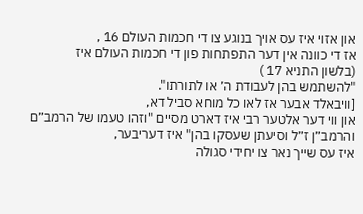און אזוי איז עס אויך בנוגע צו די חכמות העולם 16 ,
אז די כוונה אין דער התפתחות פון די חכמות העולם איז
(בלשון התניא 17 )
"להשתמש בהן לעבודת ה׳ או לתורתו".
[וויבאלד אבער אז לאו כל מוחא סביל דא,
און ווי דער אלטער רבי איז דארט מסיים "וזהו טעמו של הרמב״ם והרמב״ן ז״ל וסיעתן שעסקו בהן" איז דעריבער,
איז עס שייך נאר צו יחידי סגולה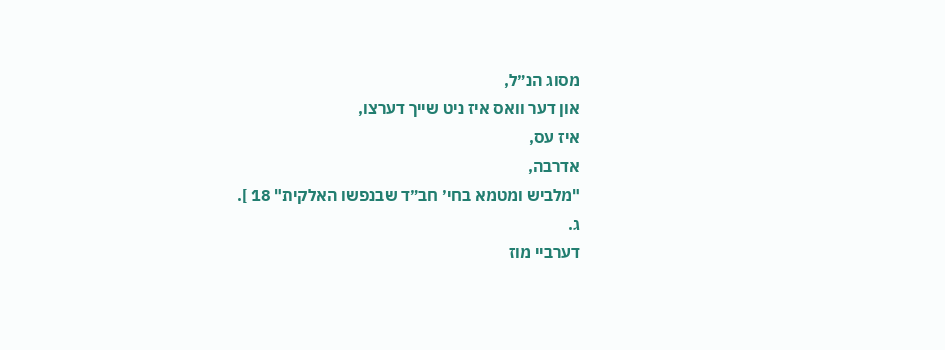מסוג הנ״ל,
און דער וואס איז ניט שייך דערצו,
איז עס,
אדרבה,
"מלביש ומטמא בחי׳ חב״ד שבנפשו האלקית" 18 ].
ג.
דערביי מוז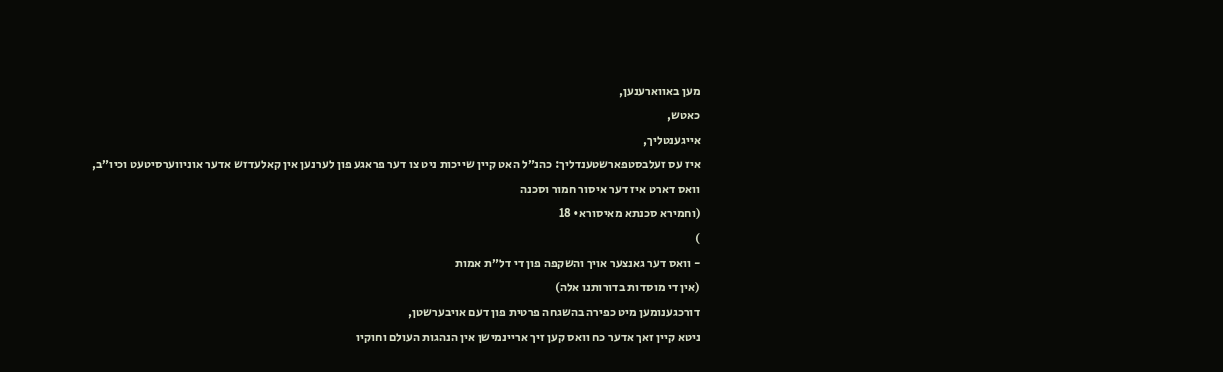מען באווארענען,
כאטש,
אייגענטליך,
איז עס זעלבסטפארשטענדליך: כהנ״ל האט קיין שייכות ניט צו דער פראגע פון לערנען אין קאלעדזש אדער אוניווערסיטעט וכיו״ב,
וואס דארט איז דער איסור חמור וסכנה
(וחמירא סכנתא מאיסורא• 18
)
- וואס דער גאנצער אויך והשקפה פון די דל״ת אמות
(אין די מוסדות בדורותנו אלה)
דורכגענומען מיט כפירה בהשגחה פרטית פון דעם אויבערשטן,
ניטא קיין זאך אדער כח וואס קען זיך אריינמישן אין הנהגות העולם וחוקיו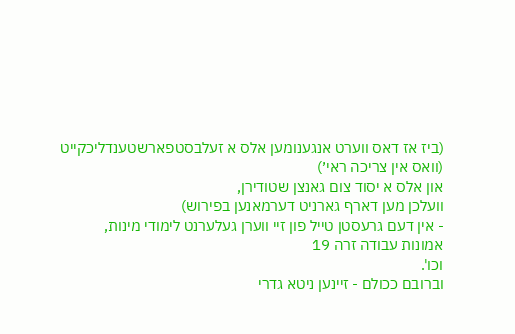(ביז אז דאס ווערט אנגענומען אלס א זעלבסטפארשטענדליכקייט
(וואס אין צריכה ראי׳)
און אלס א יסוד צום גאנצן שטודירן,
וועלכן מען דארף גארניט דערמאנען בפירוש)
- אין דעם גרעסטן טייל פון זיי ווערן געלערנט לימודי מינות,
אמונות עבודה זרה 19
וכו'.
וברובם ככולם - זיינען ניטא גדרי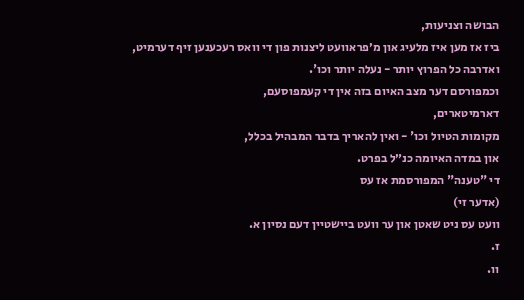הבושה וצניעות,
ביז אז מען איז מלעיג און מ׳פראוועט ליצנות פון די וואס רעכענען זיף דערמיט,
ואדרבה כל הפרוץ יותר - נעלה יותר וכו'.
וכמפורסם דער מצב האיום בזה אין די קעמפוסעם,
דארמיטארים,
מקומות הטיול וכו' - ואין להאריך בדבר המבהיל בכלל,
און במדה האיומה כנ״ל בפרט.
די "טענה" המפורסמת אז עס
(אדער זי)
וועט עס ניט שאטן און ער וועט ביישטיין דעם נסיון א.
ז.
וו.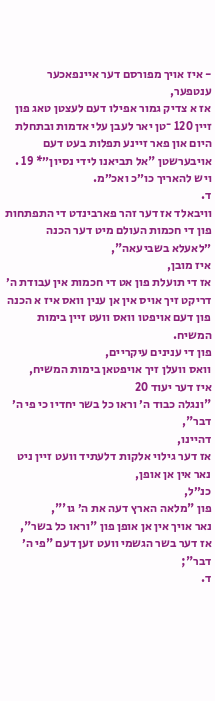- איז אויך מפורסם דער איינפאכער ענטפער,
אז א צדיק גמור אפילו דעם לעצטן טאג פון זיין 120 ־טן יאר לעבן עלי אדמות ובתחלת היום און פאר זיינע תפלות בעט דעם אויבערשטן "אל תביאנו לידי נסיון״* 19 .
ויש להאריך כו״כ ואכ״מ.
ד.
וויבאלד אז דער זהר פארבינדט די התפתחות פון די חכמות העולם מיט דער הכנה ״לאעלא בשביעאה",
איז מובן,
אז די תועלת פון אט די חכמות אין עבודת ה׳ דריקט זיך אויס אין אן ענין וואס איז א הכנה פון דעם אויפטו וואס וועט זיין בימות המשיח.
פון די ענינים עיקריים,
וואס וועלן זיך אויפטאן בימות המשיח,
איז דער יעוד 20
"ונגלה כבוד ה׳ וראו כל בשר יחדיו כי פי ה׳ דבר",
דהיינו,
אז דער גילוי אלקות דלעתיד וועט זיין ניט נאר אין אן אופן,
כנ״ל,
פון "מלאה הארץ דעה את ה׳ גו'",
נאר אויך אין אן אופן פון "וראו כל בשר",
אז דער בשר הגשמי וועט זען דעם "פי ה׳ דבר";
ד.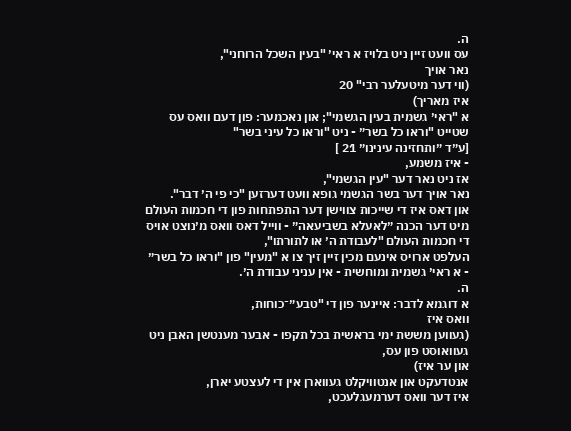ה.
עס וועט זיין ניט בלויז א ראי׳ "בעין השכל הרוחני",
נאר אויך
(ווי דער מיטעלער רבי" 20
איז מאריך)
א "ראי׳ גשמית בעין הגשמי"; און נאכמער: פון דעם וואס עס שטייט "וראו כל בשר״ - ניט "וראו כל עיני בשר"
[ע״ד ״ותחזינה עינינו״ 21 ]
- איז משמע,
אז ניט נאר דער "עין הגשמי",
נאר אויך דער בשר הגשמי גופא וועט דערזען "כי פי ה׳ דבר".
און דאס איז די שייכות צווישן דער התפתחות פון די חכמות העולם מיט דער הכנה ״לאעלא בשביעאה״ - ווייל דאס וואס מ׳נוצט אויס די חכמות העולם "לעבודת ה׳ או לתורתו",
העלפט ארויס אינעם מכין זיין זיך צו א "מעין" פון "וראו כל בשר״ - א ראי׳ גשמית ומוחשית - אין עניני עבודת ה׳.
ה.
א דוגמא לדבר: איינער פון די "טבע״־כוחות,
וואס איז
(געווען מששת ימי בראשית בכל תקפו - אבער מענטשן האבן ניט געוואוסט פון עס,
און ער איז)
אנטדעקט און אנטוויקלט געווארן אין די לעצטע יארן,
איז דער וואס דערמעגלעכט,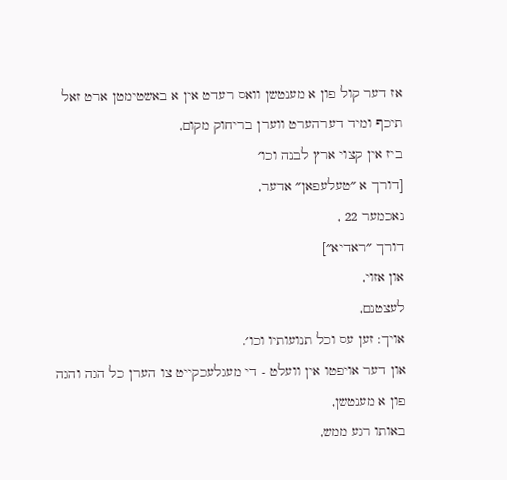אז דער קול פון א מענטשן וואס רעדט אין א באשטימטן ארט זאל תיכף ומיד דערהערט ווערן בריחוק מקום,
ביז אין קצוי ארץ לבנה וכו׳
[דורך א ״טעלעפאן״ אדער,
נאכמער 22 ,
דורך ״ראדיא״]
און אזוי,
לעצטנם,
אויך: זען עס וכל תנועותיו וכו׳.
און דער אויפטו אין וועלט - די מעגלעכקייט צו הערן כל הגה והגה פון א מענטשן,
באותו רגע ממש,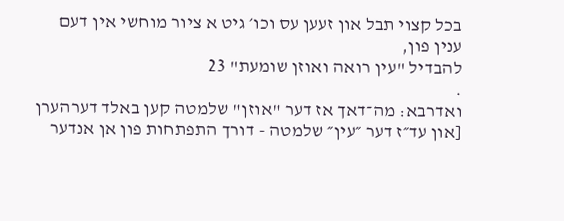בכל קצוי תבל און זעען עס וכו׳ גיט א ציור מוחשי אין דעם ענין פון,
להבדיל "עין רואה ואוזן שומעת" 23
.
ואדרבא: מה־דאך אז דער "אוזן" שלמטה קען באלד דערהערן
[און עד״ז דער ״עין״ שלמטה - דורך התפתחות פון אן אנדער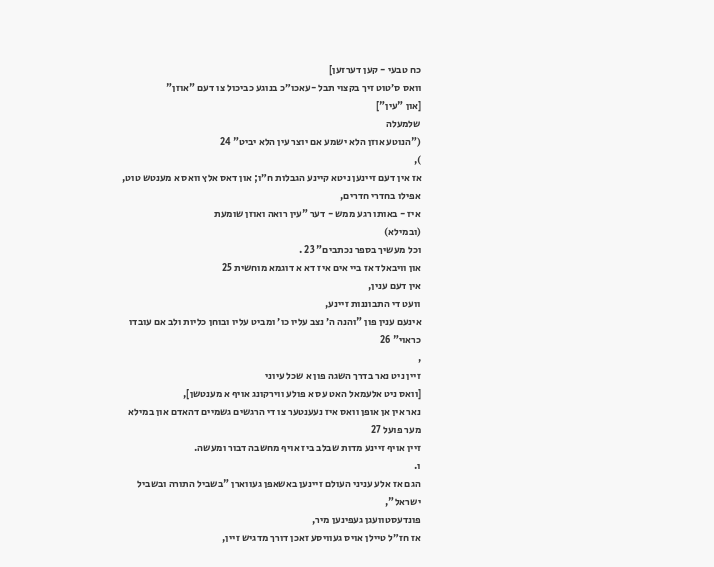כח טבעי - קען דערזען]
וואס ס׳טוט זיך בקצוי תבל -עאכו״כ בנוגע כביכול צו דעם "אוזן"
[און "עין"]
שלמעלה
("הנוטע אוזן הלא ישמע אם יוצר עין הלא יביט" 24
),
אז אין דעם זיינען ניטא קיינע הגבלות ח״ו; און דאס אלץ וואס א מענטש טוט,
אפילו בחדרי חדרים,
איז - באותו רגע ממש - דער "עין רואה ואוזן שומעת
(ובמילא)
וכל מעשיך בספר נכתבים" 23 .
און וויבאלד אז ביי אים איז דא א דוגמא מוחשית 25
אין דעם ענין,
וועט די התבוננות זיינע,
אינעם ענין פון "והנה ה׳ נצב עליו כו׳ ומביט עליו ובוחן כליות ולב אם עובדו כראוי" 26
,
זיין ניט נאר בדרך השגה פון א שכל עיוני
[וואס ניט אלעמאל האט עס א פולע ווירקונג אויף א מענטשן],
נאר אין אן אופן וואס איז נעענטער צו די הרגשים גשמיים דהאדם און במילא מער פועל 27
זיין אויף זיינע מדות שבלב ביז אויף מחשבה דבור ומעשה.
ו.
הגם אז אלע עניני העולם זיינען באשאפן געווארן "בשביל התורה ובשביל ישראל",
פונדעסטוועגן געפינען מיר,
אז חז״ל טיילן אויס געוויסע זאכן דורך מדגיש זיין,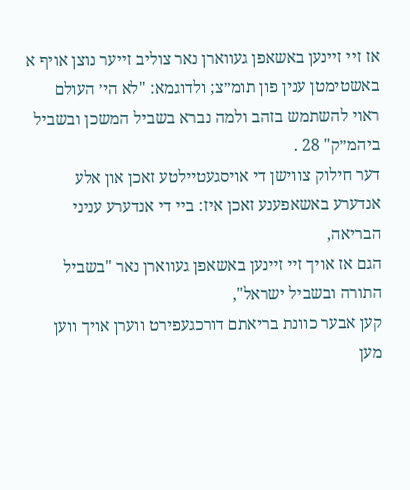אז זיי זיינען באשאפן געווארן נאר צוליב זייער נוצן אויף א באשטימטן ענין פון תומ״צ; ולדוגמא: "לא הי׳ העולם ראוי להשתמש בזהב ולמה נברא בשביל המשכן ובשביל ביהמ״ק" 28 .
דער חילוק צווישן די אויסגעטיילטע זאכן און אלע אנדערע באשאפענע זאכן איז: ביי די אנדערע עניני הבריאה,
הגם אז אויך זיי זיינען באשאפן געווארן נאר "בשביל התורה ובשביל ישראל",
קען אבער כוונת בריאתם דורכגעפירט ווערן אויך ווען מען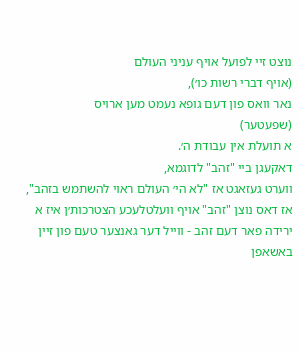נוצט זיי לפועל אויף עניני העולם
(אויף דברי רשות כו׳),
נאר וואס פון דעם גופא נעמט מען ארויס
(שפעטער)
א תועלת אין עבודת ה׳.
דאקעגן ביי "זהב" לדוגמא,
ווערט געזאגט אז "לא הי׳ העולם ראוי להשתמש בזהב",
אז דאס נוצן "זהב" אויף וועלטלעכע הצטרכות׳ן איז א ירידה פאר דעם זהב - ווייל דער גאנצער טעם פון זיין באשאפן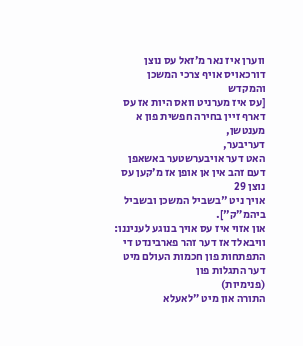ווערן איז נאר מ׳זאל עס נוצן דורכאויס אויף צרכי המשכן והמקדש
[עס איז מערניט וואס היות אז עס דארף זיין בחירה חפשית פון א מענטשן,
דעריבער,
האט דער אויבערשטער באשאפן דעם זהב אין אן אופן אז מ׳קען עס נוצן 29
אויך ניט "בשביל המשכן ובשביל ביהמ״ק"].
און אזוי איז עס אויך בנוגע לעניננו: וויבאלד אז דער זהר פארבינדט די התפתחות פון חכמות העולם מיט דער התגלות פון
(פנימיות)
התורה און מיט ״לאעלא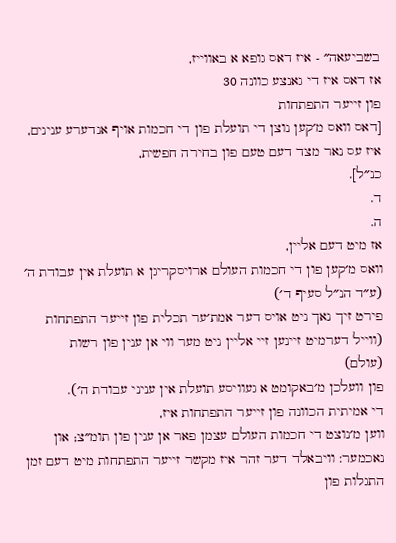בשביעאה״ - איז דאס גופא א באווייז,
אז דאס איז די גאנצע כוונה 30
פון זייער התפתחות
[דאס וואס מ׳קען נוצן די תועלת פון די חכמות אויף אנדערע ענינים,
איז עס נאר מצד דעם טעם פון בחירה חפשית,
כנ״ל].
ד.
ה.
אז מיט דעם אליין,
וואס מ׳קען פון די חכמות העולם ארויסקריגן א תועלת אין עבודת ה׳
(ע״ד הנ״ל סעיף ד׳)
פירט זיך נאך ניט אויס דער אמת׳ער תכלית פון זייער התפתחות
(ווייל דערמיט זיינען זיי אליין ניט מער ווי אן ענין פון רשות
(עולם)
פון וועלכן מ׳באקומט א געוויסע תועלת אין עניני עבודת ה׳).
די אמיתית הכוונה פון זייער התפתחות איז,
ווען מ׳נוצט די חכמות העולם עצמן פאר אן ענין פון תומ״צ; און נאכמער: וויבאלד דער זהר איז מקשר זייער התפתחות מיט דעם זמן התגלות פון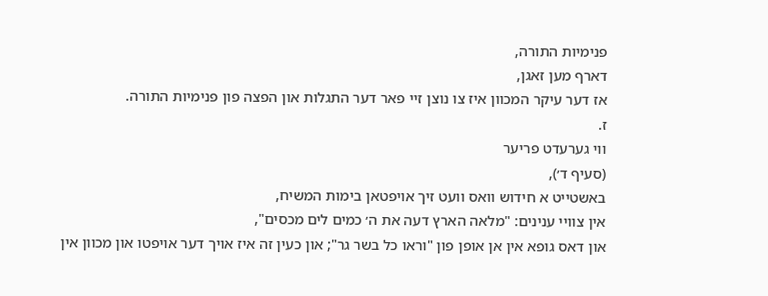פנימיות התורה,
דארף מען זאגן,
אז דער עיקר המכוון איז צו נוצן זיי פאר דער התגלות און הפצה פון פנימיות התורה.
ז.
ווי גערעדט פריער
(סעיף ד׳),
באשטייט א חידוש וואס וועט זיך אויפטאן בימות המשיח,
אין צוויי ענינים: "מלאה הארץ דעה את ה׳ כמים לים מכסים",
און דאס גופא אין אן אופן פון "וראו כל בשר גר"; און כעין זה איז אויך דער אויפטו און מכוון אין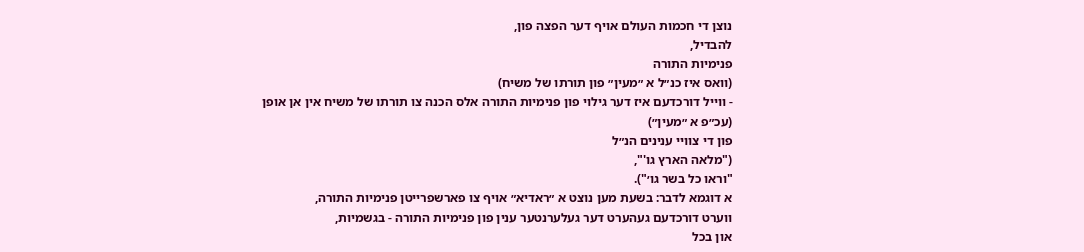נוצן די חכמות העולם אויף דער הפצה פון,
להבדיל,
פנימיות התורה
(וואס איז כנ״ל א ״מעין״ פון תורתו של משיח)
- ווייל דורכדעם איז דער גילוי פון פנימיות התורה אלס הכנה צו תורתו של משיח אין אן אופן
(עכ״פ א ״מעין״)
פון די צוויי ענינים הנ״ל
("מלאה הארץ גו'",
"וראו כל בשר גו׳").
א דוגמא לדבר: בשעת מען נוצט א ״ראדיא״ אויף צו פארשפרייטן פנימיות התורה,
ווערט דורכדעם געהערט דער געלערנטער ענין פון פנימיות התורה - בגשמיות,
און בכל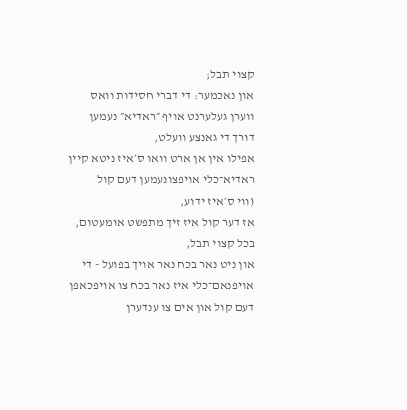קצוי תבל;
און נאכמער: די דברי חסידות וואס ווערן געלערנט אויף ״ראדיא״ נעמען דורך די גאנצע וועלט,
אפילו אין אן ארט וואו ס׳איז ניטא קיין ראדיא־כלי אויפצונעמען דעם קול
(ווי ס׳איז ידוע,
אז דער קול איז זיך מתפשט אומעטום,
בכל קצוי תבל,
און ניט נאר בכח נאר אויך בפועל - די אויפנאם־כלי איז נאר בכח צו אויפכאפן דעם קול און אים צו ענדערן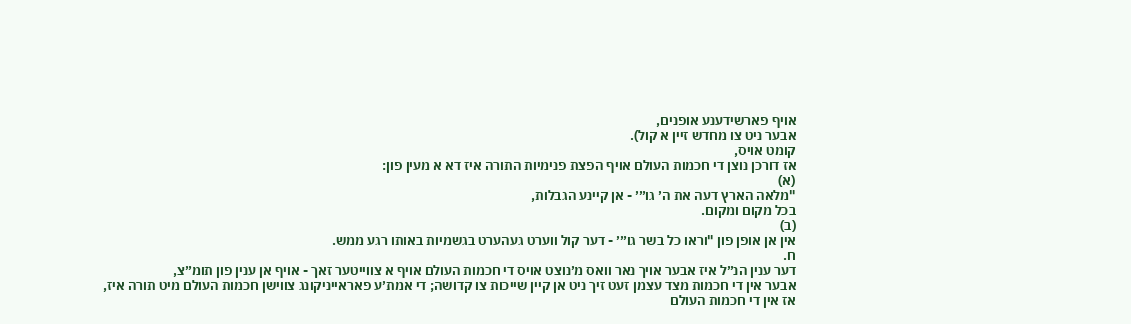אויף פארשידענע אופנים,
אבער ניט צו מחדש זיין א קול).
קומט אויס,
אז דורכן נוצן די חכמות העולם אויף הפצת פנימיות התורה איז דא א מעין פון:
(א)
"מלאה הארץ דעה את ה׳ גו״׳ - אן קיינע הגבלות,
בכל מקום ומקום.
(ב)
אין אן אופן פון "וראו כל בשר גו״׳ - דער קול ווערט געהערט בגשמיות באותו רגע ממש.
ח.
דער ענין הנ״ל איז אבער אויך נאר וואס מ׳נוצט אויס די חכמות העולם אויף א צווייטער זאך - אויף אן ענין פון תומ״צ,
אבער אין די חכמות מצד עצמן זעט זיך ניט אן קיין שייכות צו קדושה; די אמת׳ע פאראייניקונג צווישן חכמות העולם מיט תורה איז,
אז אין די חכמות העולם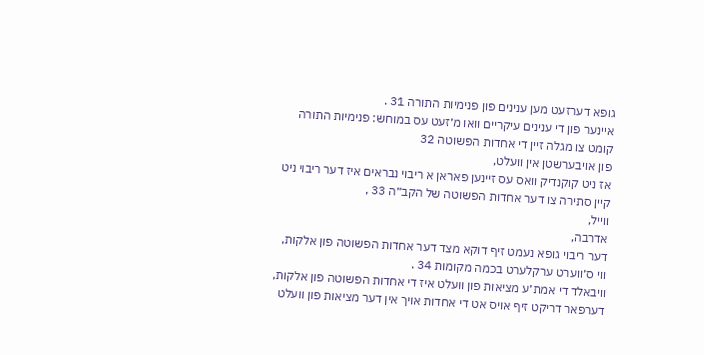גופא דערזעט מען ענינים פון פנימיות התורה 31 .
איינער פון די ענינים עיקריים וואו מ׳זעט עס במוחש: פנימיות התורה קומט צו מגלה זיין די אחדות הפשוטה 32
פון אויבערשטן אין וועלט,
אז ניט קוקנדיק וואס עס זיינען פאראן א ריבוי נבראים איז דער ריבוי ניט קיין סתירה צו דער אחדות הפשוטה של הקב״ה 33 ,
ווייל,
אדרבה,
דער ריבוי גופא נעמט זיף דוקא מצד דער אחדות הפשוטה פון אלקות,
ווי ס׳ווערט ערקלערט בכמה מקומות 34 .
וויבאלד די אמת׳ע מציאות פון וועלט איז די אחדות הפשוטה פון אלקות,
דערפאר דריקט זיף אויס אט די אחדות אויך אין דער מציאות פון וועלט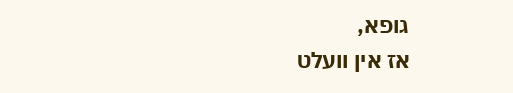גופא,
אז אין וועלט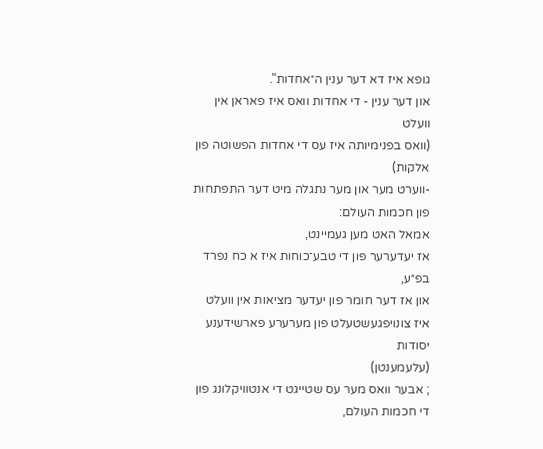גופא איז דא דער ענין ה״אחדות".
און דער ענין - די אחדות וואס איז פאראן אין וועלט
(וואס בפנימיותה איז עס די אחדות הפשוטה פון אלקות)
-ווערט מער און מער נתגלה מיט דער התפתחות פון חכמות העולם:
אמאל האט מען געמיינט,
אז יעדערער פון די טבע־כוחות איז א כח נפרד בפ״ע,
און אז דער חומר פון יעדער מציאות אין וועלט איז צונויפגעשטעלט פון מערערע פארשידענע יסודות
(עלעמענטן)
; אבער וואס מער עס שטייגט די אנטוויקלונג פון די חכמות העולם,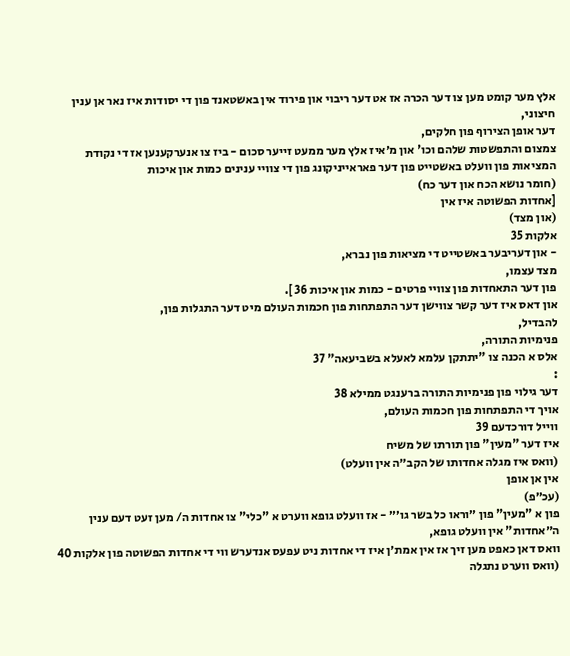אלץ מער קומט מען צו דער הכרה אז אט דער ריבוי און פירוד אין באשטאנד פון די יסודות איז נאר אן ענין חיצוני,
דער אופן הצירוף פון חלקים,
צמצום והתפשטות שלהם וכו' און מ׳איז אלץ מער ממעט זייער סכום - ביז צו אנערקענען אז די נקודת המציאות פון וועלט באשטייט פון דער פאראייניקונג פון די צוויי ענינים כמות און איכות
(חומר נושא הכח און דער כח)
[אחדות הפשוטה איז אין
(און מצד)
אלקות 35
- און דעריבער באשטייט די מציאות פון נברא,
מצד עצמו,
פון דער התאחדות פון צוויי פרטים - כמות און איכות 36 ].
און דאס איז דער קשר צווישן דער התפתחות פון חכמות העולם מיט דער התגלות פון,
להבדיל,
פנימיות התורה,
אלס א הכנה צו "יתתקן עלמא לאעלא בשביעאה" 37
:
דער גילוי פון פנימיות התורה ברענגט ממילא 38
אויך די התפתחות פון חכמות העולם,
ווייל דורכדעם 39
איז דער "מעין" פון תורתו של משיח
(וואס איז מגלה אחדותו של הקב״ה אין וועלט)
אין אן אופן
(עכ״פ)
פון א "מעין" פון ״וראו כל בשר גו׳״ - אז וועלט גופא ווערט א "כלי" צו אחדות ה/ מען זעט דעם ענין ה״אחדות" אין וועלט גופא,
וואס דאן כאפט מען זיך אז אין אמת׳ן איז די אחדות ניט עפעס אנדערש ווי די אחדות הפשוטה פון אלקות 40
(וואס ווערט נתגלה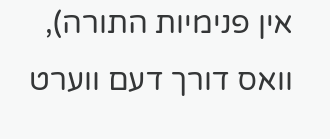אין פנימיות התורה),
וואס דורך דעם ווערט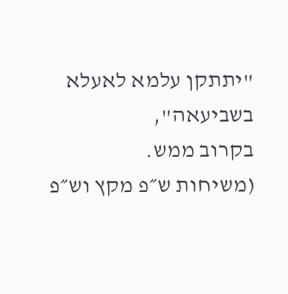"יתתקן עלמא לאעלא בשביעאה",
בקרוב ממש.
(משיחות ש״פ מקץ וש״פ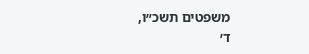משפטים תשכ״ו,
ד׳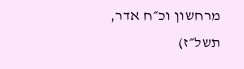מרחשון וכ״ח אדר,
תשל״ז)